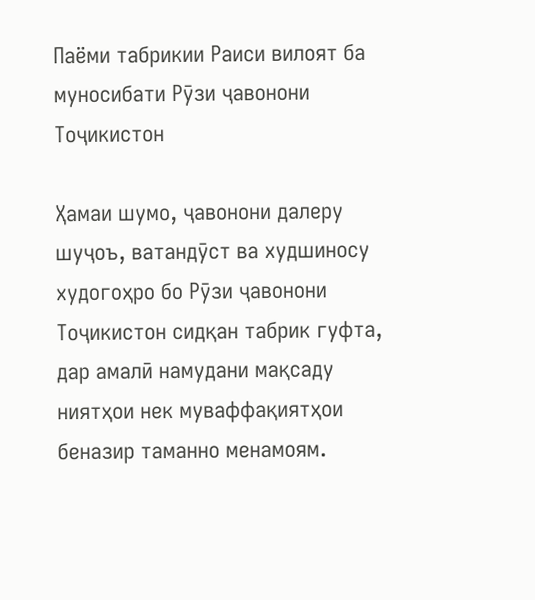Паёми табрикии Раиси вилоят ба муносибати Рӯзи ҷавонони Тоҷикистон

Ҳамаи шумо, ҷавонони далеру шуҷоъ, ватандӯст ва худшиносу худогоҳро бо Рӯзи ҷавонони Тоҷикистон сидқан табрик гуфта, дар амалӣ намудани мақсаду ниятҳои нек муваффақиятҳои беназир таманно менамоям.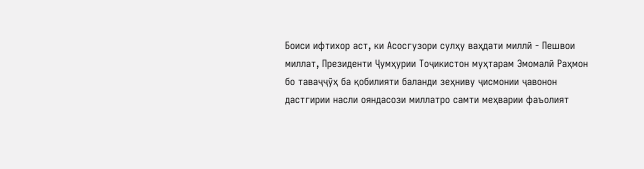Боиси ифтихор аст, ки Асосгузори сулҳу ваҳдати миллӣ - Пешвои миллат, Президенти Ҷумҳурии Тоҷикистон муҳтарам Эмомалӣ Раҳмон бо таваҷҷӯҳ ба қобилияти баланди зеҳниву ҷисмонии ҷавонон дастгирии насли ояндасози миллатро самти меҳварии фаъолият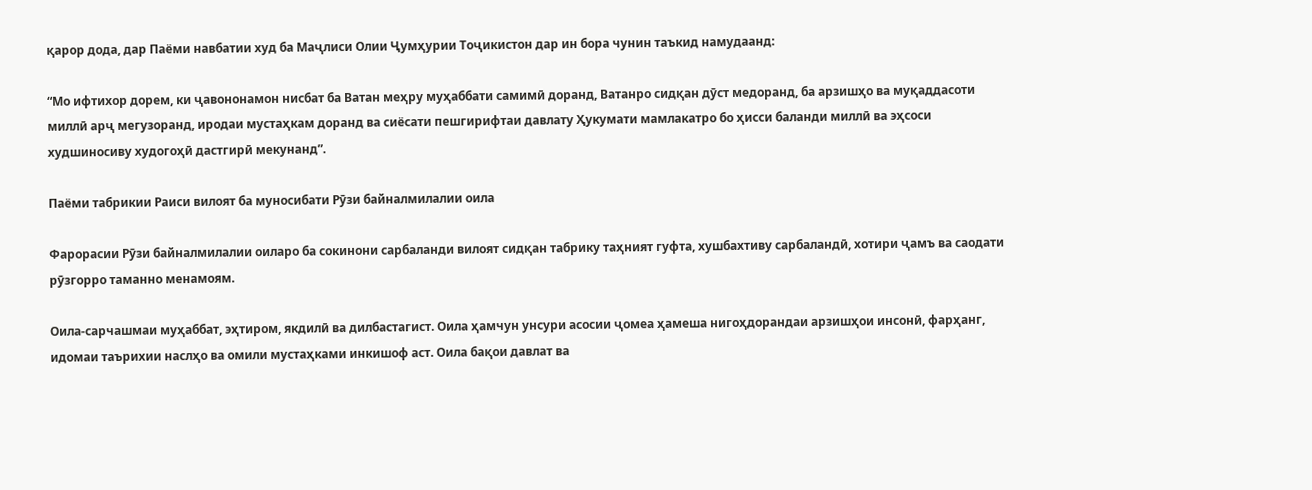қарор дода, дар Паёми навбатии худ ба Маҷлиси Олии Ҷумҳурии Тоҷикистон дар ин бора чунин таъкид намудаанд:

“Мо ифтихор дорем, ки ҷавононамон нисбат ба Ватан меҳру муҳаббати самимӣ доранд, Ватанро сидқан дӯст медоранд, ба арзишҳо ва муқаддасоти миллӣ арҷ мегузоранд, иродаи мустаҳкам доранд ва сиёсати пешгирифтаи давлату Ҳукумати мамлакатро бо ҳисси баланди миллӣ ва эҳсоси худшиносиву худогоҳӣ дастгирӣ мекунанд”.

Паёми табрикии Раиси вилоят ба муносибати Рӯзи байналмилалии оила

Фарорасии Рӯзи байналмилалии оиларо ба сокинони сарбаланди вилоят сидқан табрику таҳният гуфта, хушбахтиву сарбаландӣ, хотири ҷамъ ва саодати рӯзгорро таманно менамоям.

Оила-сарчашмаи муҳаббат, эҳтиром, якдилӣ ва дилбастагист. Оила ҳамчун унсури асосии ҷомеа ҳамеша нигоҳдорандаи арзишҳои инсонӣ, фарҳанг, идомаи таърихии наслҳо ва омили мустаҳками инкишоф аст. Оила бақои давлат ва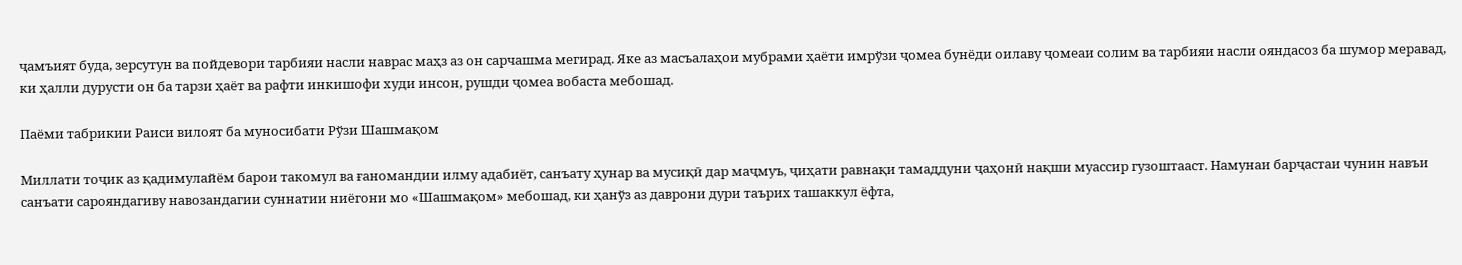ҷамъият буда, зерсутун ва пойдевори тарбияи насли наврас маҳз аз он сарчашма мегирад. Яке аз масъалаҳои мубрами ҳаёти имрўзи ҷомеа бунёди оилаву ҷомеаи солим ва тарбияи насли ояндасоз ба шумор меравад, ки ҳалли дурусти он ба тарзи ҳаёт ва рафти инкишофи худи инсон, рушди ҷомеа вобаста мебошад.

Паёми табрикии Раиси вилоят ба муносибати Рўзи Шашмақом

Миллати тоҷик аз қадимулайём барои такомул ва ғаномандии илму адабиёт, санъату ҳунар ва мусиқӣ дар маҷмуъ, ҷиҳати равнақи тамаддуни ҷаҳонӣ нақши муассир гузоштааст. Намунаи барҷастаи чунин навъи санъати сарояндагиву навозандагии суннатии ниёгони мо «Шашмақом» мебошад, ки ҳанўз аз даврони дури таърих ташаккул ёфта,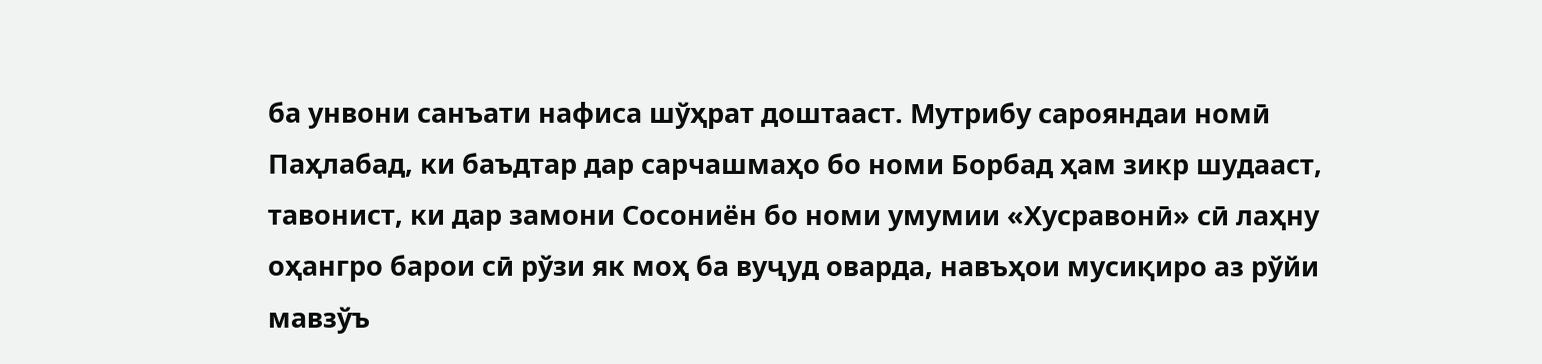ба унвони санъати нафиса шўҳрат доштааст. Мутрибу сарояндаи номӣ Паҳлабад, ки баъдтар дар сарчашмаҳо бо номи Борбад ҳам зикр шудааст, тавонист, ки дар замони Сосониён бо номи умумии «Хусравонӣ» сӣ лаҳну оҳангро барои сӣ рўзи як моҳ ба вуҷуд оварда, навъҳои мусиқиро аз рўйи мавзўъ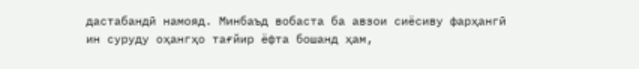дастабандӣ намояд. Минбаъд вобаста ба авзои сиёсиву фарҳангӣ ин суруду оҳангҳо тағйир ёфта бошанд ҳам,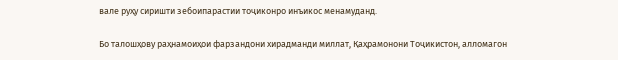вале руҳу сиришти зебоипарастии тоҷиконро инъикос менамуданд.

Бо талошҳову раҳнамоиҳои фарзандони хирадманди миллат, Қаҳрамонони Тоҷикистон, алломагон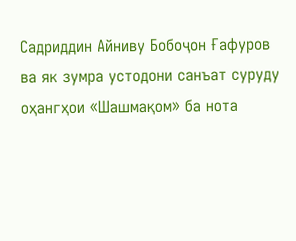Садриддин Айниву Бобоҷон Ғафуров ва як зумра устодони санъат суруду оҳангҳои «Шашмақом» ба нота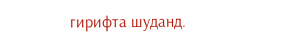гирифта шуданд.